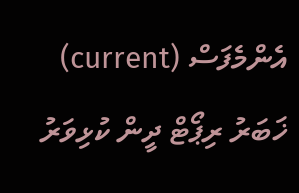އެންމެފަސް (current) ޚަބަރު ރިޕޯޓް ދީން ކުޅިވަރު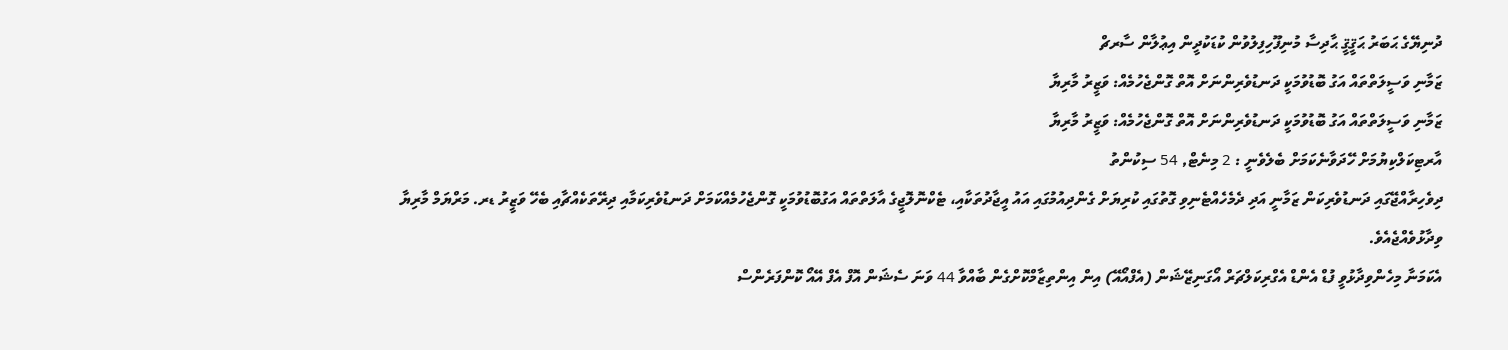ދުނިޔޭގެ ޙަބަރު ޙަޤީޤީ ޙާދިސާ މުނިފޫހިފިލުވުން ކުޑަކުދީން އިޢުލާން ސާރޗް
ޒަމާނި ވަސީލަތްތައް އަގު ބޮޑުވުމަކީ ދަނޑުވެރިންނަށް އޮތް ގޮންޖެހުމެއް: ވަޒީރު މާރިޔާ
ޒަމާނި ވަސީލަތްތައް އަގު ބޮޑުވުމަކީ ދަނޑުވެރިންނަށް އޮތް ގޮންޖެހުމެއް: ވަޒީރު މާރިޔާ
އާރޓިކަލްކިޔުމަށް ހޭދަވާނެކަމަށް ބެލެވެނީ : 2 މިނެޓް, 54 ސިކުންތު
ދިވެހިރާއްޖޭގައި ދަނޑުވެރިކަން ޒަމާނީ އަދި ދެމެހެއްޓެނިވި ގޮތުގައި ކުރިޔަށް ގެންދިއުމުގައި އައު އީޖާދުތަކާއި، ޓެކްނޮލޮޖީގެ އާލަތްތައް އަގުބޮޑުވުމަކީ ގޮންޖެހުމެއްކަމަށް ދަނޑުވެރިކަމާއި ދިރޭތަކެއްޗާއި ބެހޭ ވަޒީރު ޑރ. މަރްޔަމް މާރިޔާ ވިދާޅުވެއްޖެއެވެ.
އެކަމަނާ މިހެންވިދާޅުވީ ފުޑް އެންޑް އެގްރިކަލްޗަރް އޯގަނިޒޭޝަން (އެފްއޯއޭ) އިން އިންތިޒާމްކޮށްގެން ބާއްވާ 44 ވަނަ ސެޝަން އޮފް އެފް އޭއޯ ކޮންފަރެންސް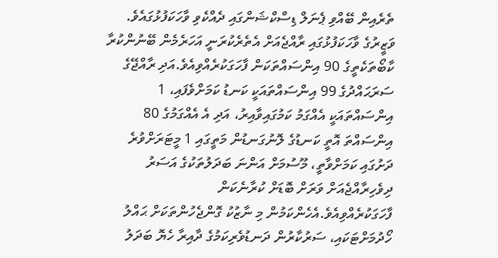ތެރެއިން ބޭއްވި ޕެނަލް ޑިސްކްޝަންގައި ދެއްކެވި ވާހަކަފުޅުގައެވެ.
ވަޒީރުގެ ވާހަކަފުޅުގައި ރާއްޖެއަށް އެތެރެކުރަނީ އަހަރެމެން ބޭނުންކުރާ ކާބޯތަކެތީގެ 90 އިންސައްތަކަން ފާހަގަކުރެއްވިއެވެ.އަދި ރާއްޖޭގެ ސަރަޙައްދުގެ 99 އިންސައްތައަކީ ކަނޑު ކަމަށްވެފައި، 1 އިންސައްތައަކީ އެއްގަމު ކަމުގައިވާއިރު، އަދި އެ އެއްގަމުގެ 80 އިންސައްތަ އޮތީ ކަނޑުގެ ލޮނުގަނޑުން މަތީގައި 1 މީޓަރަށްވުރެ ދަށުގައި ކަމަށްވާތީ، މޫސުމަށް އަންނަ ބަދަލުތަކުގެ އަސަރު ދިވެހިރާއްޖެއަށް ވަރަށް ބޮޑަށް ކުރާނެކަން ފާހަގަކުރެއްވިއެވެ.އެހެންކަމުން މި ނާޒުކު ގޮންޖެހުންތަކަށް ޙައްލު ހޯދުމަށްޓަކައި، ސަރުކާރުން ދަނޑުވެރިކަމުގެ ދާއިރާ ހެޔޮ ބަދަލު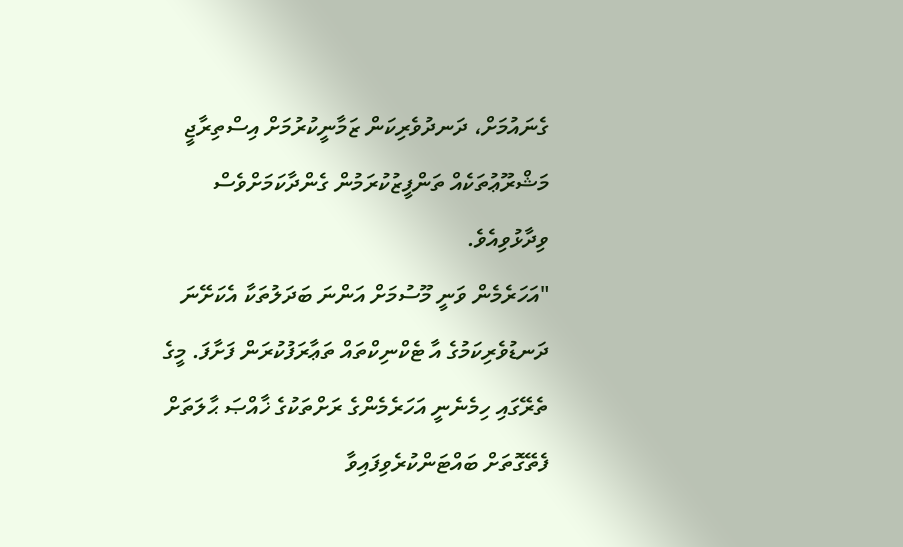ގެނައުމަށް، ދަނދުވެރިކަން ޒަމާނީކުރުމަށް އިސްތިރާޖީ މަޝްރޫޢުތަކެއް ތަންފީޒުކުރަމުން ގެންދާކަމަށްވެސް ވިދާޅުވިއެވެ.
"އަހަރެމެން ވަނީ މޫސުމަށް އަންނަ ބަދަލުތަކާ އެކަށޭނަ ދަނޑުވެރިކަމުގެ އާ ޓެކްނިކްތައް ތަޢާރަފުކުރަން ފަށާފަ. މީގެ ތެރޭގައި ހިމެނެނީ އަހަރެމެންގެ ރަށްތަކުގެ ޚާއްޞަ ޙާލަތަށް ފެތޭގޮތަށް ބައްޓަންކުރެވިފައިވާ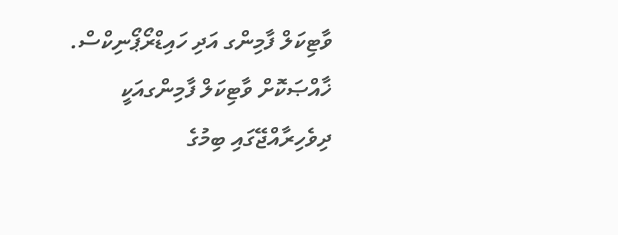ވާޓިކަލް ފާމިންގ އަދި ހައިޑްރޯޕޯނިކްސް. ޚާއްޞަކޮށް ވާޓިކަލް ފާމިންގއަކީ ދިވެހިރާއްޖޭގައި ބިމުގެ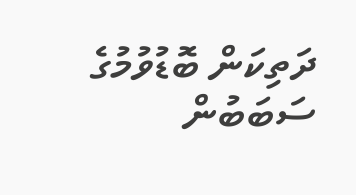ދަތިކަން ބޮޑުވުމުގެ ސަބަބުން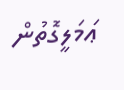ޢަމަލީގޮތުން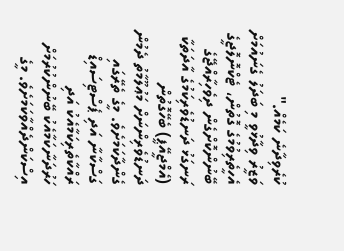ކުރެވިދާނެ ކަމެއް."
ވަޒީރު ވިދާޅުވީ މި ބަދަލު ގެނައުމަށް އެހީތެރިވުމުގެ ގޮތުން، ޓެކްނޮލޮޖީގެ ބޭނުންކޮށްގެން ދިވެހިރާއްޖޭގެ ރަނގަޅު ދަނޑުވެރިކަމުގެ އާދަތަކާ (އެމްޖީއޭޕީ) ބެހޭގޮތުން ދަނޑުވެރިންނަށް މަޢުލޫމާތު ދެމުން ގެންދާކަމަށެވެ. މީގެ ތެރޭގައި ގަސްކާނާ އަދި ޕެސްޓިސައިޑް ރައްކާތެރިކަމާއެކު އަދި ހަރުދަނާކަމާއެކު ބޭނުންކުރުމަށް އިސްކަންދެއްވާކަމަށެވެ. މީގެ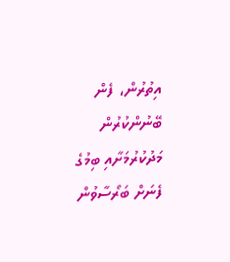އިތުރުން، ފެން ބޭނުންކުރުން މަދުކުރުމަށާއި ބިމުގެ ފެނަށް ބަރޯސާވުން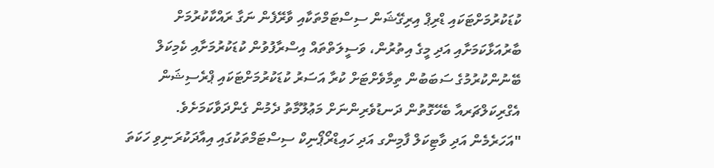ކުޑަކުރުމަށްޓަކައި ޑްރިޕް އިރިގޭޝަން ސިސްޓަމްތަކާއި ވާރޭފެން ނަގާ ރައްކާކުރުމަށް ބާރުއަޅާކަމަށާއި އަދި މީގެ އިތުރުން، ވަސީލަތްތައް އިސްރާފުވުން ކުޑަކުރުމަށާއި ކެމިކަލް ބޭނުންކުރުމުގެ ސަބަބުން ތިމާވެށްޓަށް ކުރާ އަސަރު ކުޑަކުރުމަށްޓަކައި ޕްރެސިޝަން އެގްރިކަލްޗަރއާ ބެހޭގޮތުން ދަނޑުވެރިންނަށް މަޢުލޫމާތު ދެމުން ގެންދަވާކަމަށެވެ.
"އަހަރެމެން އަދި ވާޓިކަލް ފާމިންގ އަދި ހައިޑްރޯޕޯނިކް ސިސްޓަމްތަކުގައި އިއާދަކުރަނިވި ހަކަތަ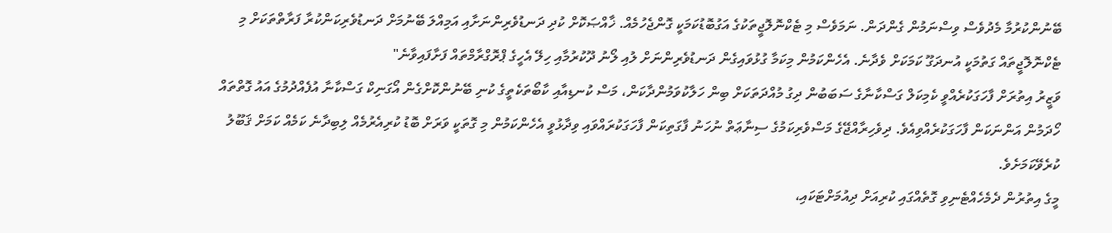ބޭނުންކުރުމާ މެދުވެސް ވިސްނަމުން ގެންދަން. ނަމަވެސް މި ޓެކްނޮލޮޖީތަކުގެ އަގުބޮޑުކަމަކީ ގޮންޖެހުމެއް. ޚާއްޞަކޮށް ކުދި ދަނޑުވެރިންނަށާއި އަމިއްލަ ބޭނުމަށް ދަނޑުވެރިކަންކުރާ ފަރާތްތަކަށް މި ޓެކްނޮލޮޖީތައް ގަތުމަކީ އުނދަގޫ ކަމަކަށް ވެދާނެ. އެހެންކަމުން މިކަމާ ގުޅުވައިގެން ދަނޑުވެރިންނަށް ލުއި ލޯނު ދޫކުރުމާއި ހިލޭ އެހީގެ ޕްރޮގްރާމްތައް ފަށާފައިވާނެ"
ވަޒީރު އިތުރަށް ފާހަގަކުރެއްވީ ކެމިކަލް ގަސްކާނާގެ ސަބަބުން ދިގު މުއްދަތަކަށް ބިން ހަލާކުވަމުންދާކަން، މަސް ކުނޑިއާއި ކާބޯތަކެތީގެ ކުނި ބޭނުންކޮށްގެން އޯގަނިކް ގަސްކާނާ އުފެއްދުމުގެ އައު ގޮތްތައް ހޯދަމުން އަންނަކަން ފާހަގަކުރެއްވިއެވެ. ދިވެހިރާއްޖޭގެ މަސްވެރިކަމުގެ ސިނާޢަތް ނުހަނު ފާގަތިކަން ފާހަގަކުރައްވައި ވިދާޅުވީ އެހެންކަމުން މި ގޮތަކީ ވަރަށް ބޮޑު ކުރިއެރުމެއް ލިބިދާނެ ކަމެއް ކަމަށް ޤަބޫލު ކުރެވޭކަމަށެވެ.
މީގެ އިތުރުން ދެމެހެއްޓެނިވި ގޮތެއްގައި ކުރިއަށް ދިއުމަށްޓަކައި،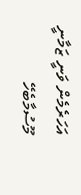އަހަރެމެން ވަނީ ޒަމާނީ މޫސުމާބެހޭ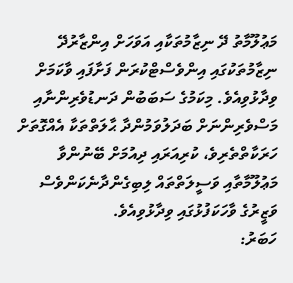މަޢުލޫމާތު ދޭ ނިޒާމުތަކާއި އަވަހަށް އިންޒާރުދޭ ނިޒާމުތަކުގައި އިންވެސްޓްކުރަން ފަށާފައި ވާކަމަށް ވިދާޅުވިއެވެ. މިކަމުގެ ސަބަބުން ދަނޑުވެރިންނާއި މަސްވެރިންނަށް ބަދަލުވަމުންދާ ޙާލަތްތަކާ އެއްގޮތަށް ހަރަކާތްތެރިވެ، ކުރިއަރައި ދިއުމަށް ބޭނުންވާ މަޢުލޫމާތާއި ވަސީލަތްތައް ލިބިގެންދާނެކަންވެސް ވަޒީރުގެ ވާހަކަފުޅުގައި ވިދާޅުވިއެވެ.
ހަބަރު: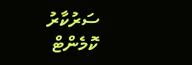ސަރުކާރު
ކޮމެންޓް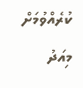ކުރެއްވުމަށް
މިއަދު